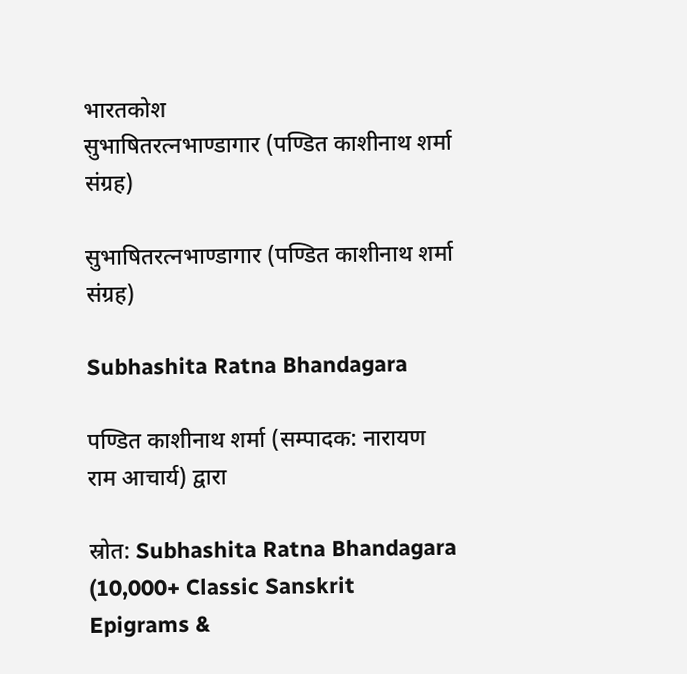भारतकोश
सुभाषितरत्नभाण्डागार (पण्डित काशीनाथ शर्मा संग्रह)

सुभाषितरत्नभाण्डागार (पण्डित काशीनाथ शर्मा संग्रह)

Subhashita Ratna Bhandagara

पण्डित काशीनाथ शर्मा (सम्पादक: नारायण राम आचार्य) द्वारा

स्रोत: Subhashita Ratna Bhandagara (10,000+ Classic Sanskrit Epigrams &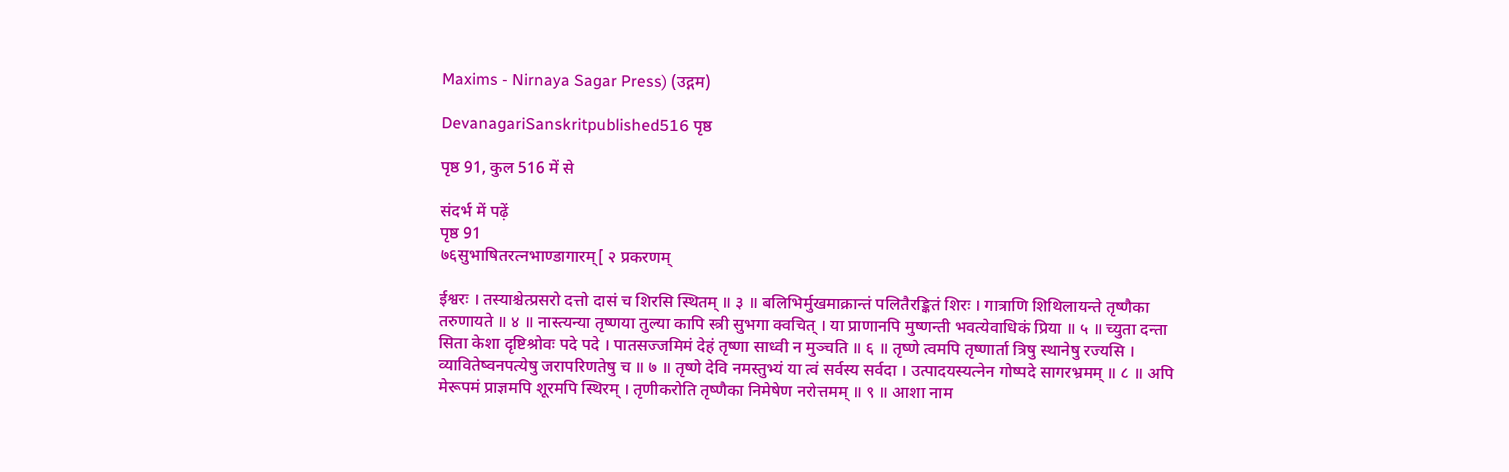Maxims - Nirnaya Sagar Press) (उद्गम)

DevanagariSanskritpublished516 पृष्ठ

पृष्ठ 91, कुल 516 में से

संदर्भ में पढ़ें
पृष्ठ 91
७६सुभाषितरत्नभाण्डागारम्[ २ प्रकरणम्

ईश्वरः । तस्याश्चेत्प्रसरो दत्तो दासं च शिरसि स्थितम् ॥ ३ ॥ बलिभिर्मुखमाक्रान्तं पलितैरङ्कितं शिरः । गात्राणि शिथिलायन्ते तृष्णैका तरुणायते ॥ ४ ॥ नास्त्यन्या तृष्णया तुल्या कापि स्त्री सुभगा क्वचित् । या प्राणानपि मुष्णन्ती भवत्येवाधिकं प्रिया ॥ ५ ॥ च्युता दन्ता सिता केशा दृष्टिश्रोवः पदे पदे । पातसज्जमिमं देहं तृष्णा साध्वी न मुञ्चति ॥ ६ ॥ तृष्णे त्वमपि तृष्णार्ता त्रिषु स्थानेषु रज्यसि । व्यावितेष्वनपत्येषु जरापरिणतेषु च ॥ ७ ॥ तृष्णे देवि नमस्तुभ्यं या त्वं सर्वस्य सर्वदा । उत्पादयस्यत्नेन गोष्पदे सागरभ्रमम् ॥ ८ ॥ अपि मेरूपमं प्राज्ञमपि शूरमपि स्थिरम् । तृणीकरोति तृष्णैका निमेषेण नरोत्तमम् ॥ ९ ॥ आशा नाम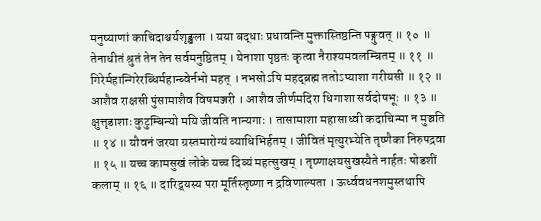मनुष्याणां काचिदाश्चर्यशृङ्खला । यया बद्धाः प्रधावन्ति मुक्तास्तिष्ठन्ति पङ्गुवत् ॥ १० ॥ तेनाधीतं श्रुतं तेन तेन सर्वमनुष्ठितम् । येनाशा पृष्ठतः कृत्वा नैराश्यमवलम्बितम् ॥ ११ ॥ गिरेर्महान्गिरेरब्धिर्महान्ब्वेर्नभो महत् । नभसोऽपि महद्ब्रह्म ततोऽप्याशा गरीयसी ॥ १२ ॥ आशैव राक्षसी पुंसामाशैव विषमञ्जरी । आशैव जीर्णमदिरा धिगाशा सर्वदोषभूः ॥ १३ ॥ क्षुत्तृडाशाः कुटुम्बिन्यो मयि जीवति नान्यगाः । तासामाशा महासाध्वी कदाचिन्मा न मुञ्चति ॥ १४ ॥ यौवनं जरया ग्रस्तमारोग्यं व्याधिभिर्हतम् । जीवितं मृत्युरभ्येति तृष्णैका निरुपद्रवा ॥ १५ ॥ यच्च कामसुखं लोके यच्च दिव्यं महत्सुखम् । तृष्णाक्षयसुखस्यैते नार्हतः षोडशीं कलाम् ॥ १६ ॥ दारिद्र्यस्य परा मूर्तिस्तृष्णा न द्रविणाल्पता । ऊर्ध्ववधनशमुस्तथापि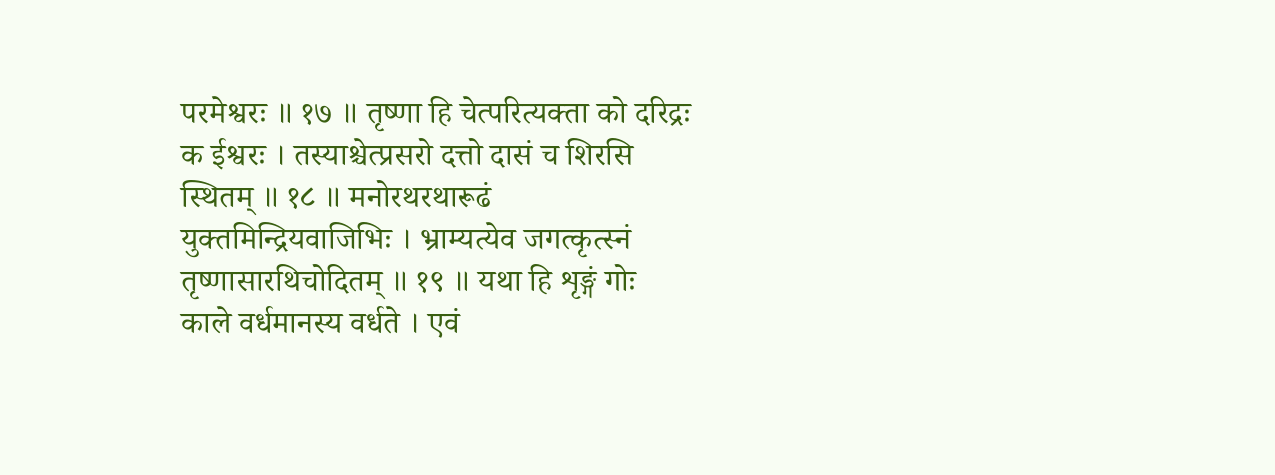परमेश्वरः ॥ १७ ॥ तृष्णा हि चेत्परित्यक्ता को दरिद्रः क ईश्वरः । तस्याश्चेत्प्रसरो दत्तो दासं च शिरसि स्थितम् ॥ १८ ॥ मनोरथरथारूढं युक्तमिन्द्रियवाजिभिः । भ्राम्यत्येव जगत्कृत्स्नं तृष्णासारथिचोदितम् ॥ १९ ॥ यथा हि शृङ्गं गोः काले वर्धमानस्य वर्धते । एवं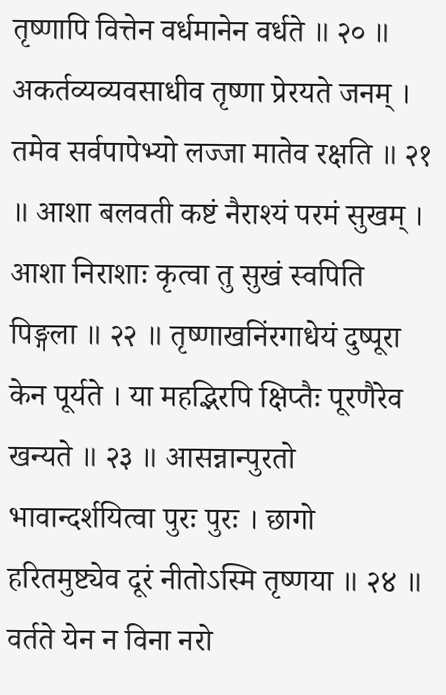तृष्णापि वित्तेन वर्धमानेन वर्धते ॥ २० ॥ अकर्तव्यव्यवसाधीव तृष्णा प्रेरयते जनम् । तमेव सर्वपापेभ्यो लज्जा मातेव रक्षति ॥ २१ ॥ आशा बलवती कष्टं नैराश्यं परमं सुखम् । आशा निराशाः कृत्वा तु सुखं स्वपिति पिङ्गला ॥ २२ ॥ तृष्णाखनिंरगाधेयं दुष्पूरा केन पूर्यते । या महद्भिरपि क्षिप्तैः पूरणैरेव खन्यते ॥ २३ ॥ आसन्नान्पुरतो भावान्दर्शयित्वा पुरः पुरः । छागो हरितमुष्ट्येव दूरं नीतोऽस्मि तृष्णया ॥ २४ ॥ वर्तते येन न विना नरो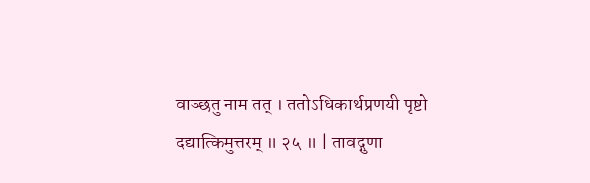वाञ्छतु नाम तत् । ततोऽधिकार्थप्रणयी पृष्टो दद्यात्किमुत्तरम् ॥ २५ ॥ | तावद्गुणा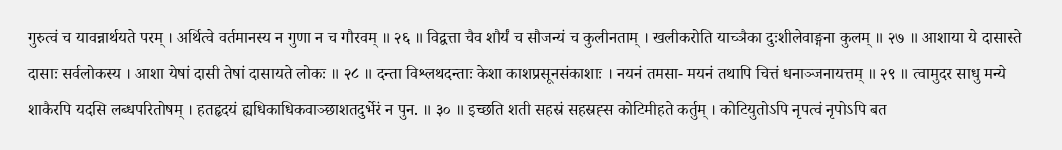गुरुत्वं च यावन्नार्थयते परम् । अर्थित्वे वर्तमानस्य न गुणा न च गौरवम् ॥ २६ ॥ विद्वत्ता चैव शौर्यं च सौजन्यं च कुलीनताम् । खलीकरोति याच्ञैका दुःशीलेवाङ्गना कुलम् ॥ २७ ॥ आशाया ये दासास्ते दासाः सर्वलोकस्य । आशा येषां दासी तेषां दासायते लोकः ॥ २८ ॥ दन्ता विश्लथदन्ताः केशा काशप्रसूनसंकाशाः । नयनं तमसा- मयनं तथापि चित्तं धनाञ्जनायत्तम् ॥ २९ ॥ त्वामुदर साधु मन्ये शाकैरपि यदसि लब्धपरितोषम् । हतहृदयं ह्यधिकाधिकवाञ्छाशतदुर्भेरं न पुन. ॥ ३० ॥ इच्छति शती सहस्रं सहस्रह्स कोटिमीहते कर्तुम् । कोटियुतोऽपि नृपत्वं नृपोऽपि बत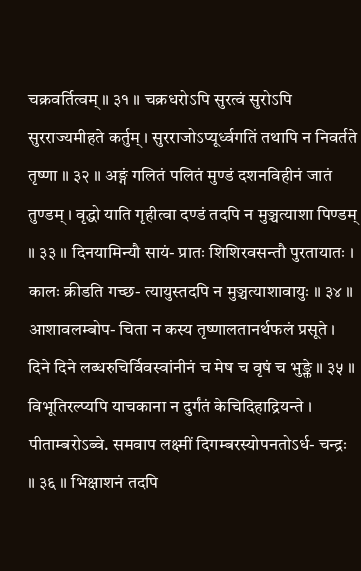चक्रवर्तित्वम् ॥ ३१ ॥ चक्रधरोऽपि सुरत्वं सुरोऽपि सुरराज्यमीहते कर्तुम् । सुरराजोऽप्यूर्ध्वगतिं तथापि न निवर्तते तृष्णा ॥ ३२ ॥ अङ्गं गलितं पलितं मुण्डं दशनविहीनं जातं तुण्डम् । वृद्धो याति गृहीत्वा दण्डं तदपि न मुञ्चत्याशा पिण्डम् ॥ ३३ ॥ दिनयामिन्यौ सायं- प्रातः शिशिरवसन्तौ पुरतायातः । कालः क्रीडति गच्छ- त्यायुस्तदपि न मुञ्चत्याशावायुः ॥ ३४ ॥ आशावलम्बोप- चिता न कस्य तृष्णालतानर्थफलं प्रसूते । दिने दिने लब्धरुचिर्विवस्वांनीनं च मेष च वृषं च भुङ्क्ते ॥ ३५ ॥ विभूतिरल्प्यपि याचकाना न दुर्गंतं केचिदिहाद्रियन्ते । पीताम्बरोऽब्वे. समवाप लक्ष्मीं दिगम्बरस्योपनतोऽर्ध- चन्द्रः ॥ ३६ ॥ भिक्षाशनं तदपि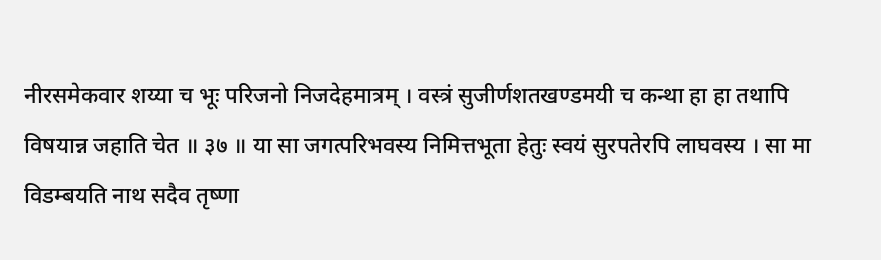नीरसमेकवार शय्या च भूः परिजनो निजदेहमात्रम् । वस्त्रं सुजीर्णशतखण्डमयी च कन्था हा हा तथापि विषयान्न जहाति चेत ॥ ३७ ॥ या सा जगत्परिभवस्य निमित्तभूता हेतुः स्वयं सुरपतेरपि लाघवस्य । सा मा विडम्बयति नाथ सदैव तृष्णा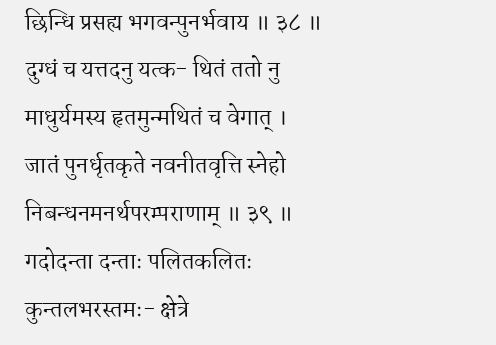छिन्धि प्रसह्य भगवन्पुनर्भवाय ॥ ३८ ॥ दुग्धं च यत्तदनु यत्क- थितं ततो नु माधुर्यमस्य हृतमुन्मथितं च वेगात् । जातं पुनर्धृतकृते नवनीतवृत्ति स्नेहो निबन्धनमनर्थपरम्पराणाम् ॥ ३९ ॥ गदोदन्ता दन्ताः पलितकलितः कुन्तलभरस्तमः- क्षेत्रे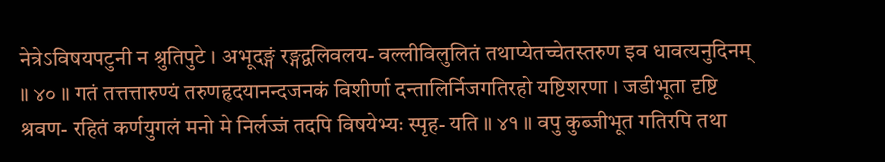नेत्रेऽविषयपटुनी न श्रुतिपुटे । अभूदङ्गं रङ्गद्वलिवलय- वल्लीविलुलितं तथाप्येतच्चेतस्तरुण इव धावत्यनुदिनम् ॥ ४० ॥ गतं तत्तत्तारुण्यं तरुणहृदयानन्दजनकं विशीर्णा दन्तालिर्निजगतिरहो यष्टिशरणा । जडीभूता दृष्टि श्रवण- रहितं कर्णयुगलं मनो मे निर्लज्जं तदपि विषयेभ्यः स्पृह- यति ॥ ४१ ॥ वपु कुब्जीभूत गतिरपि तथा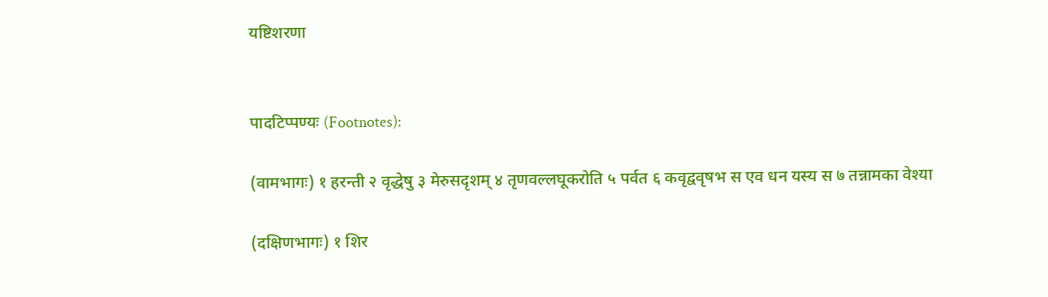यष्टिशरणा


पादटिप्पण्यः (Footnotes):

(वामभागः) १ हरन्ती २ वृद्धेषु ३ मेरुसदृशम् ४ तृणवल्लघूकरोति ५ पर्वत ६ कवृद्ववृषभ स एव धन यस्य स ७ तन्नामका वेश्या

(दक्षिणभागः) १ शिर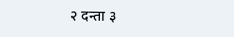२ दन्ता ३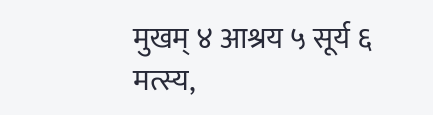मुखम् ४ आश्रय ५ सूर्य ६ मत्स्य,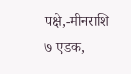पक्षे,-मीनराशि ७ एडक,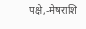पक्षे,-मेषराशि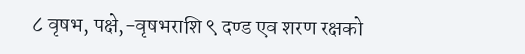८ वृषभ, पक्षे,-वृषभराशि ९ दण्ड एव शरण रक्षको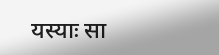यस्याः सा